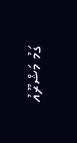ގަމު މަޝްރޫއު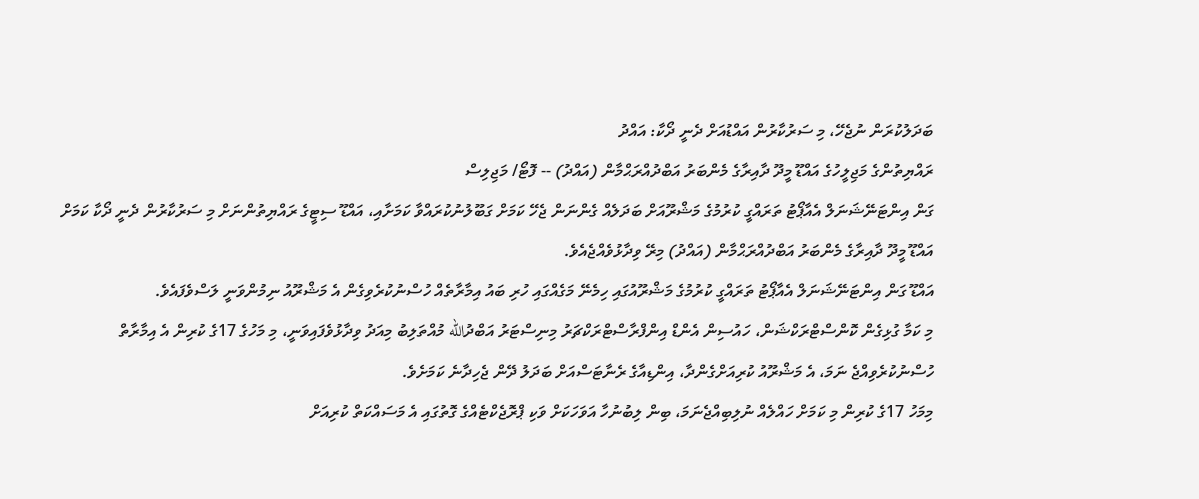ބަދަލުކުރަން ނުޖެހޭ، މި ސަރުކާރުން އައްޑުއަށް ދެނީ ދޯކާ: އައްދު
ރައްޔިތުންގެ މަޖިލީހުގެ އައްޑޫ މީދޫ ދާއިރާގެ މެންބަރު އަބްދުއްރަޙްމާން (އައްދު) -- ފޮޓޯ/ މަޖިލިސް
ގަން އިންޓަނޭޝަނަލް އެއާޕޯޓު ތަރައްގީ ކުރުމުގެ މަޝްރޫއަށް ބަދަލެއް ގެންނަން ޖެހޭ ކަމަށް ގަބޫލުނުކުރައްވާ ކަމަށާއި، އައްޑޫ ސިޓީގެ ރައްޔިތުންނަށް މި ސަރުކާރުން ދެނީ ދޯކާ ކަމަށް އައްޑޫ މީދޫ ދާއިރާގެ މެންބަރު އަބްދުއްރަޙްމާން (އައްދު) މިރޭ ވިދާޅުވެއްޖެއެވެ.
އައްޑޫ ގަން އިންޓަނޭޝަނަލް އެއާޕޯޓު ތަރައްގީ ކުރުމުގެ މަޝްރޫއުގައި ހިމެނޭ މަގެއްގައި ހުރި ބައު އިމާރާތެއް ހުސްނުކުރެވިގެން އެ މަޝްރޫއު ނިމުންވަނީ ލަސްވެފައެވެ.
މި ކަމާ ގުޅިގެން ކޮންސްޓްރަކްޝަން، ހައުސިން އެންޑް އިންފްރާސްޓްރަކްޗަރު މިނިސްޓަރު އަބްދުالله މުއްތަލިބު މިއަދު ވިދާޅުވެފައިވަނީ، މި މަހުގެ 17ގެ ކުރިން އެ އިމާރާތް ހުސްނުކުރެވިއްޖެ ނަމަ، އެ މަޝްރޫއު ކުރިއަށްގެންދާ، އިންޑިއާގެ ރެނާޓަސްއަށް ބަދަލު ދޭން ޖެހިދާނެ ކަމަށެވެ.
މިމަހު 17ގެ ކުރިން މި ކަމަށް ހައްލެއް ނުލިބިއްޖެނަމަ، ބިން ލިބުނުހާ އަވަހަކަށް ވަކި ޕްރޮޖެކްޓެއްގެ ގޮތުގައި އެ މަސައްކަތް ކުރިއަށް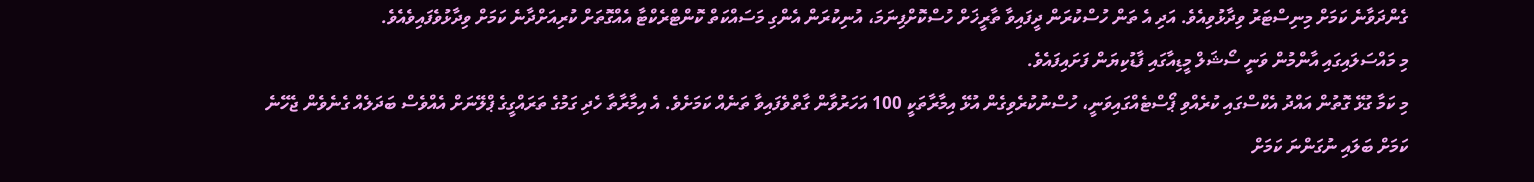ގެންދަވާނެ ކަމަށް މިނިސްޓަރު ވިދާޅުވިއެވެ. އަދި އެ ތަން ހުސްކުރަން ދީފައިވާ ތާރީޚަށް ހުސްކޮށްފިނަމަ، އުނިކުރަން އެންގި މަސައްކަތް ކޮންޓްރެކްޓާ އެއްގޮތަށް ކުރިއަށްދާނެ ކަމަށް ވިދާޅުވެފައިވެއެވެ.
މި މައްސަލައިގައި އާންމުން ވަނީ ސޯޝަލް މީޑިއާގައި ފާޑުކިޔަން ފަށައިފައެވެ.
މި ކަމާ ގުޅޭ ގޮތުން އައްދު އެކްސްގައި ކުރެއްވި ޕޯސްޓެއްގައިވަނީ، ހުސްނުކުރެވިގެން އުޅޭ އިމާރާތަކީ 100 އަހަރުވާން ގާތްވެފައިވާ ތަނެއް ކަމަށެވެ. އެ އިމާރާތާ ހެދި ގަމުގެ ތަރައްގީގެ ޕްލޭނަށް އެއްވެސް ބަދަލެއް ގެނެވެން ޖެހޭނެ ކަމަށް ބަލައި ނުގަންނަ ކަމަށް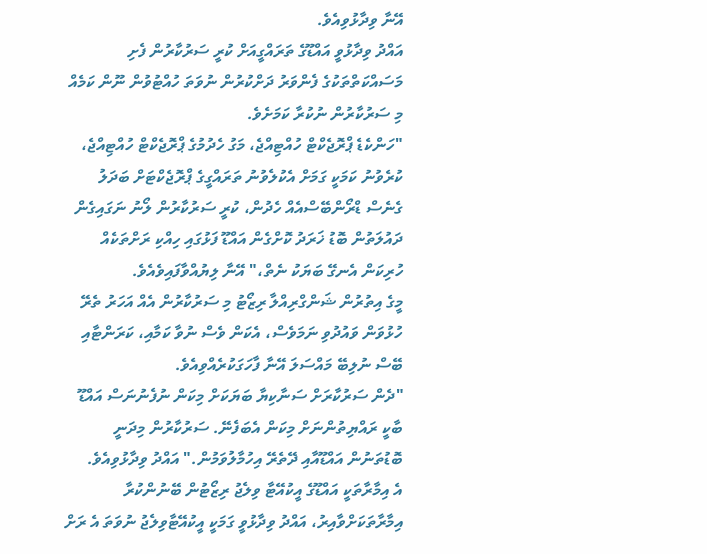އޭނާ ވިދާޅުވިއެވެ.
އައްދު ވިދާޅުވީ އައްޑޫގެ ތަރައްގީއަށް ކުރީ ސަރުކާރުން ފެށި މަސައްކަތްތަކުގެ ފެންވަރު ދަށްކުރުން ނުވަތަ ހުއްޓުވުން ނޫން ކަމެއް މި ސަރުކާރުން ނުކުރާ ކަމަށެވެ.
"ހަންކެޑެ ޕްރޮޖެކްޓް ހުއްޓިއްޖެ، މަގު ހެދުމުގެ ޕްރޮޖެކްޓް ހުއްޓިއްޖެ، ކުރެވުނު ކަމަކީ ގަމަށް އެކުލެވުނު ތަރައްގީގެ ޕްރޮޖެކްޓަށް ބަދަލު ގެނެސް ޑްރޯންބޭސްއެއް ހެދުން، ކުރީ ސަރުކާރުން ލޯނު ނަގައިގެން ދައުލަތުން ބޮޑު ޚަރަދު ކޮށްގެން އައްޑޫ ފަޅުގައި ހިއްކި ރަށްތަކެއް ހުރިކަން އެނގޭ ބަޔަކު ނެތް،" އޭނާ ލިޔުއްވާފައިވެއެވެ.
މީގެ އިތުރުން ޝަންގްރިއްލާ ރިޒޯޓު މި ސަރުކާރުން އެއް އަހަރު ތެރޭ ހުޅުވަން ވައުދުވި ނަމަވެސް، އެކަން ވެސް ނުވާ ކަމާއި، ކަރަންޓާއި ބޭސް ނުލިބޭ މައްސަލަ އޭނާ ފާހަގަކުރެއްވިއެވެ.
"ދެން ސަރުކާރަށް ސަނާކިޔާ ބަޔަކަށް މިކަން ނުފެނުނަސް އައްޑޫ ބާކީ ރައްޔިތުންނަށް މިކަން އެބަފެނޭ. ސަރުކާރުން މިދަނީ ބޮޑުތަނުން އައްޑޫއާއި ދޭތެރޭ އިހުމާލުވަމުން." އައްދު ވިދާޅުވިއެވެ.
އެ އިމާރާތަކީ އައްޑޫގެ އީކުއޭޓާ ވިލެޖު ރިޒޯޓުން ބޭނުންކުރާ އިމާރާތަކަށްވާއިރު، އައްދު ވިދާޅުވީ ގަމަކީ އީކުއޭޓާވިލެޖު ނުވަތަ އެ ރަށް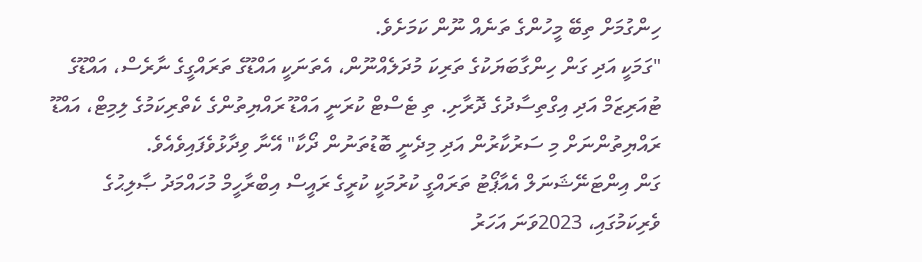ހިންގުމަށް ތިބޭ މީހުންގެ ތަނެއް ނޫން ކަމަށެވެ.
"ގަމަކީ އަދި ގަން ހިންގާބަޔަކުގެ ތަރިކަ މުދަލެއްނޫން، އެތަނަކީ އައްޑޫގެ ތަރައްގީގެ ނާރެސް، އައްޑޫގެ ޓުއަރިޒަމް އަދި އިގްތިސާދުގެ ދޮރާށި. ތި ޓެސްޓް ކުރަނީ އައްޑޫ ރައްޔިތުންގެ ކެތްރިކަމުގެ ލިމިޓް، އައްޑޫ ރައްޔިތުންނަށް މި ސަރުކާރުން އަދި މިދެނީ ބޮޑުތަނުން ދޯކާ" އޭނާ ވިދާޅުވެފައިވެއެވެ.
ގަން އިންޓަނޭޝަނަލް އެއާޕޯޓު ތަރައްގީ ކުރުމަކީ ކުރީގެ ރައީސް އިބްރާހީމް މުހައްމަދު ޞާލިޙުގެ ވެރިކަމުގައި، 2023ވަނަ އަހަރު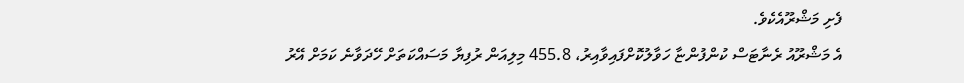ފެށި މަޝްރޫއެކެވެ.
އެ މަޝްރޫއު ރެނާޓަސް ކުންފުންޏާ ހަވާލުކޮށްފައިވާއިރު، 455.8 މިލިއަން ރުފިޔާ މަސައްކަތަށް ހޭދަވާނެ ކަމަށް އޭރު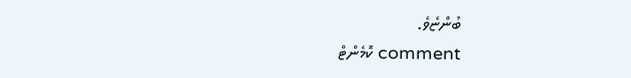ބުންޏެވެ.
comment ކޮމެންޓް